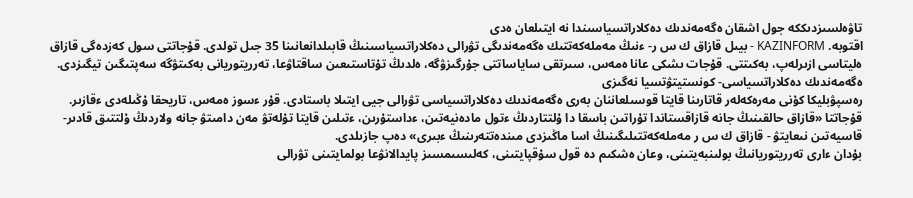تاۋەلسىزدىككە جول اشقان ەگەمەندىك دەكلاراتسياسىندا نە ايتىلعان ەدى
اقتوبە. KAZINFORM - بيىل قازاق ك س ر- ءنىڭ مەملەكەتتىك ەگەمەندىگى تۋرالى دەكلاراتسياسىنىڭ قابىلدانعانىنا 35 جىل تولدى. قۇجاتتى سول كەزدەگى قازاق ەليتاسى ازىرلەپ، بەكىتتى. قۇجات ىشكى عانا ەمەس، سىرتقى ساياساتتى جۇرگىزۋگە، ەلدىڭ تۇتاستىعىن ساقتاۋعا، تەرريتوريانى بەكىتۋگە سەپتىگىن تيگىزدى.
ەگەمەندىك دەكلاراتسياسى- كونستيتۋتسيا نەگىزى
رەسپۋبليكا كۇنى مەرەكەلەر قاتارىنا قايتا قوسىلعاننان بەرى ەگەمەندىك دەكلاراتسياسى تۋرالى جيى ايتىلا باستادى. قۇر ءسوز ەمەس، تاريحقا ۇڭىلەدى ءقازىر.
قۇجاتتا «قازاق حالقىنىڭ جانە قازاقستاندا تۇراتىن باسقا دا ۇلتتاردىڭ ءتول مادەنيەتىن، ءداستۇرىن، ءتىلىن قايتا تۇلەتۋ مەن دامىتۋ جانە ولاردىڭ ۇلتتىق قادىر-قاسيەتىن نىعايتۋ - قازاق ك س ر مەملەكەتتىلىگىنىڭ اسا ماڭىزدى مىندەتتەرىنىڭ ءبىرى» دەپ جازىلدى.
بۇدان ءارى تەرريتوريانىڭ بولىنبەيتىنى، وعان ەشكىم دە قول سۇقپايتىنى، كەلىسىمسىز پايدالانۋعا بولمايتىنى تۋرالى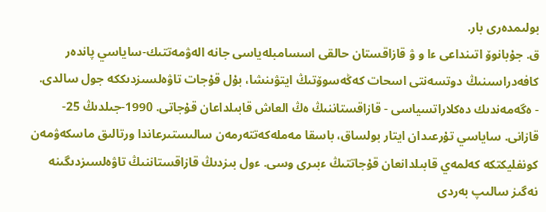بولىمدەرى بار.
ق. جۇبانوۆ اتىنداعى ءا و ۋ قازاقستان حالقى اسسامبلەياسى جانە الەۋمەتتىك-ساياسي پاندەر كافەدراسىنىڭ دوتسەنتى اسحات كەڭەسوۆتىڭ ايتۋىنشا، بۇل قۇجات تاۋەلسىزدىككە جول سالدى.
- ەگەمەندىك دەكلاراتسياسى - قازاقستاننىڭ ەڭ العاش قابىلداعان قۇجاتى. 1990-جىلدىڭ 25-قازانى. ساياسي تۇرعىدان ايتار بولساق، باسقا مەملەكەتتەرمەن سالىستىرعاندا ورتالىق ماسكەۋمەن كونفليكتكە كەلمەي قابىلدانعان قۇجاتتىڭ ءبىرى وسى. ءول بىزدىڭ قازاقستاننىڭ تاۋەلسىزدىگىنە نەگىز سالىپ بەردى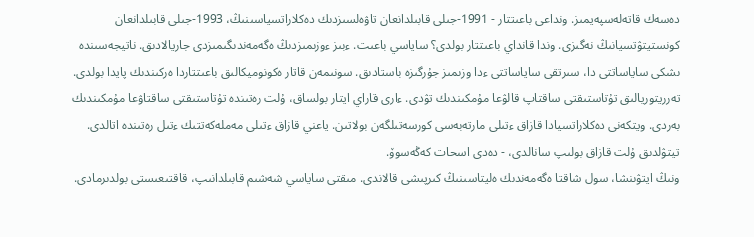دەسەك قاتەلەسپەيمىز. ونداعى باعىتتار - 1991-جىلى قابىلدانعان تاۋەلسىزدىك دەكلاراتسياسىنىڭ، 1993-جىلى قابىلدانعان كونستيتۋتسيانىڭ نەگىزى. وندا قانداي باعىتتار بولدى؟ ساياسي باعىت. ءبىز ءوزىمىزدىڭ ەگەمەندىگىمىزدى جاريالادىق. ناتيجەسىندە ىشكى ساياساتتى دا، سىرتقى ساياساتتى ءدا وزىمىز جۇرگىزە باستادىق. سونىمەن قاتار ەكونوميكالىق باعىتتاردا ەركىندىك پايدا بولدى. تەرريتوريالىق تۇتاستىقتى ساقتاپ قالۋعا مۇمكىندىك تۋدى. ءارى قاراي ايتار بولساق، ۇلت رەتىندە تۇتاستىقتى ساقتاۋعا مۇمكىندىك بەردى. ويتكەنى دەكلاراتسيادا قازاق ءتىلى مارتەبەسى كورسەتىلگەن بولاتىن. ياعني قازاق ءتىلى مەملەكەتتىك ءتىل رەتىندە اتالدى. تيتۋلدىق ۇلت قازاق بولىپ سانالدى، - دەدى اسحات كەڭەسوۆ.
ونىڭ ايتۋىنشا، سول شاقتا ەگەمەندىك ەليتاسىنىڭ كىرپىشى قالاندى. مىقتى ساياسي شەشىم قابىلدانىپ، قاقتىعىستى بولدىرمادى.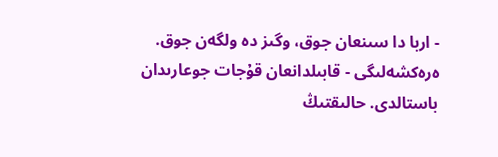- اربا دا سىنعان جوق، وگىز دە ولگەن جوق. ەرەكشەلىگى - قابىلدانعان قۇجات جوعارىدان باستالدى. حالىقتىڭ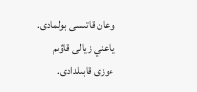وعان قاتىسى بولمادى. ياعني زيالى قاۋىم ءوزى قابىلدادى.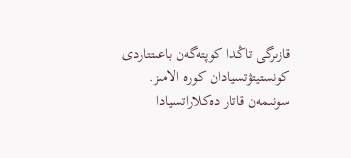قازىرگى تاڭدا كوپتەگەن باعىتتاردى كونستيتۋتسيادان كورە الامىز. سونىمەن قاتار دەكلاراتسيادا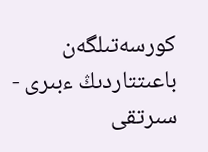كورسەتىلگەن باعىتتاردىڭ ءبىرى - سىرتقى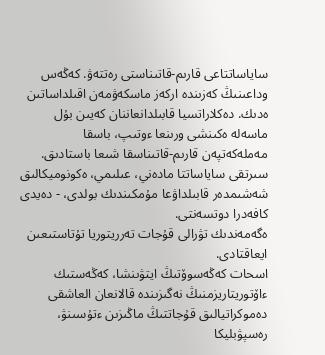ساياساتتاعى قارىم-قاتىناستى رەتتەۋ. كەڭەس وداعىنىڭ كەزىندە اركەز ماسكەۋمەن اقىلداساتىن ەدىك. دەكلاراتسيا قابىلدانعاننان كەيىن بۇل ماسەلە ەكىنشى ورىنعا ءوتىپ، باسقا مەملەكەتپەن قارىم-قاتىناسقا شىعا باستادىق. سىرتقى ساياساتتا مادەني، عىلىمي، ەكونوميكالىق شەشىمدەر قابىلداۋعا مۇمكىندىك بولدى، - دەيدى كافەدرا دوتسەنتى.
ەگەمەندىك تۋرالى قۇجات تەرريتوريا تۇتاستىعىن ايعاقتادى.
اسحات كەڭەسوۆتىڭ ايتۋىنشا، كەڭەستىك ءاۆتوريتاريزمنىڭ نەگىزىندە قالانعان العاشقى دەموكراتيالىق قۇجاتتىڭ ماڭىزىن ءتۇسىنۋ، رەسپۋبليكا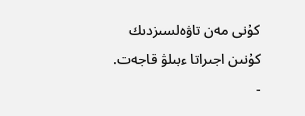كۇنى مەن تاۋەلسىزدىك كۇنىن اجىراتا ءبىلۋ قاجەت.
-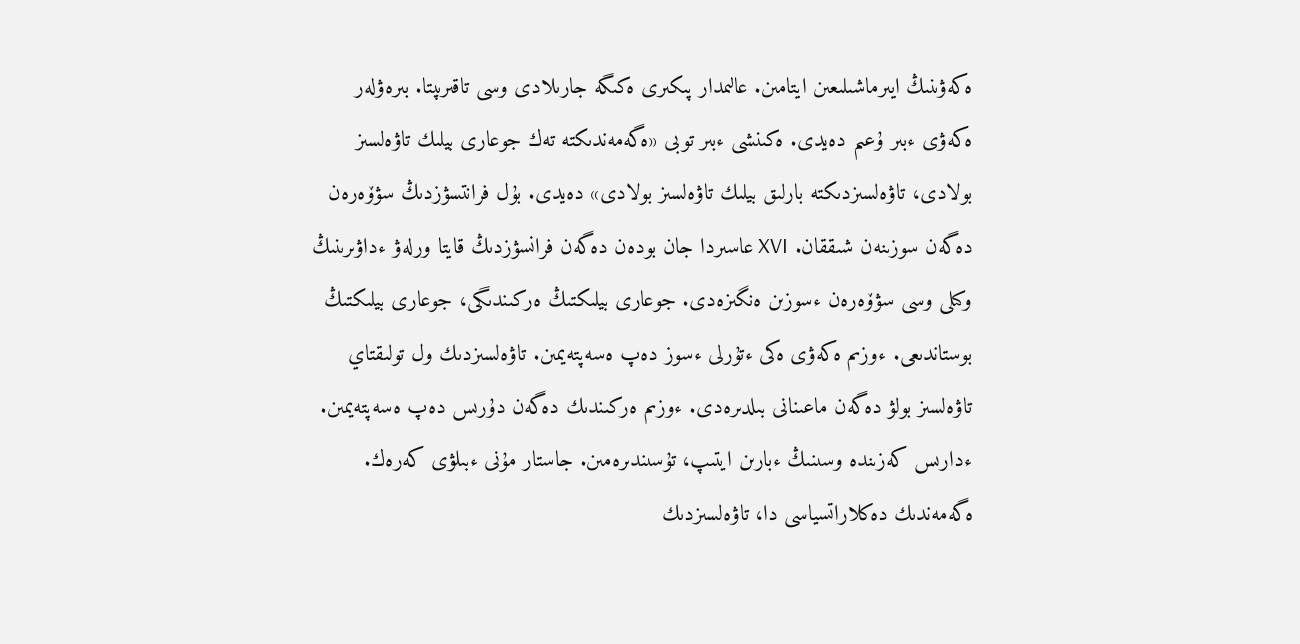ەكەۋىنىڭ ايىرماشىلىعىن ايتامىن. عالىمدار پىكىرى ەكىگە جارىلادى وسى تاقىرىپتا. بىرەۋلەر ەكەۋى ءبىر ۇعىم دەيدى. ەكىنشى ءبىر توبى «ەگەمەندىكتە تەك جوعارى بيلىك تاۋەلسىز بولادى، تاۋەلسىزدىكتە بارلىق بيلىك تاۋەلسىز بولادى» دەيدى. بۇل فرانتسۋزدىڭ سۋۆەرەن دەگەن سوزىنەن شىققان. XVI عاسىردا جان بودەن دەگەن فرانسۋزدىڭ قايتا ورلەۋ ءداۋىرىنىڭ وكىلى وسى سۋۆەرەن ءسوزىن ەنگىزەدى. جوعارى بيلىكتىڭ ەركىندىگى، جوعارى بيلىكتىڭ بوستاندىعى. ءوزىم ەكەۋى ەكى ءتۇرلى ءسوز دەپ ەسەپتەيمىن. تاۋەلسىزدىك ول تولىقتاي تاۋەلسىز بولۋ دەگەن ماعىنانى بىلدىرەدى. ءوزىم ەركىندىك دەگەن دۇرىس دەپ ەسەپتەيمىن. ءدارىس كەزىندە وسىنىڭ ءبارىن ايتىپ، تۇسىندىرەمىن. جاستار مۇنى ءبىلۋى كەرەك. ەگەمەندىك دەكلاراتسياسى دا، تاۋەلسىزدىك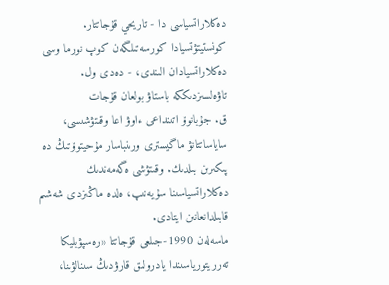دەكلاراتسياسى دا - تاريحي قۇجاتتار. كونستيتۋتسيادا كورسەتىلگەن كوپ نورما وسى دەكلاراتسيادان الىندى، - دەدى ول.
تاۋەلسىزدىككە باستاۋ بولعان قۇجات
ق. جۇبانوۆ اتىنداعى ءاوۋ اعا وقىتۋشىسى، ساياساتتانۋ ماگيسترى ورىنباسار مۇحيتوۆتىڭ دە پىكىرىن بىلدىك. وقىتۋشى ەگەمەندىك دەكلاراتسياسىنا سۇيەنىپ، ەلدە ماڭىزدى شەشىم قابىلدانعانىن ايتادى.
ماسەلەن 1990-جىلعى قۇجاتتا «رەسپۋبليكا تەرريتورياسىندا يادرولىق قارۋدىڭ سىنالۋىنا،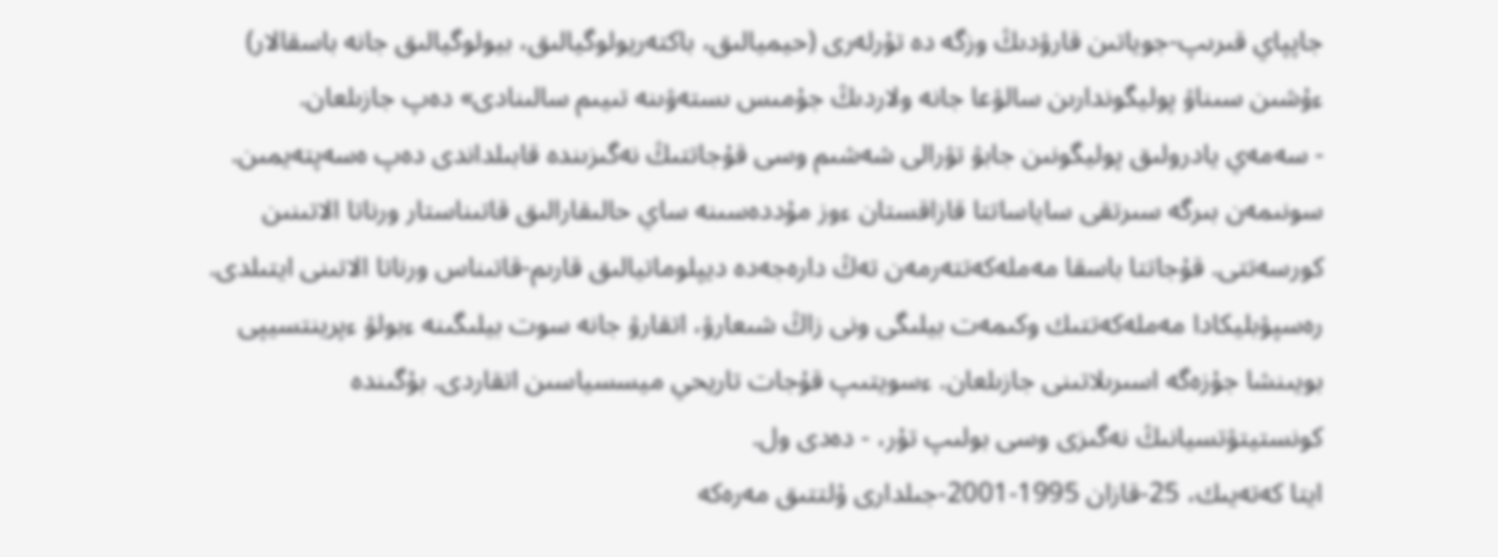جاپپاي قىرىپ-جوياتىن قارۋدىڭ وزگە دە تۇرلەرى (حيميالىق، باكتەريولوگيالىق، بيولوگيالىق جانە باسقالار) ءۇشىن سىناۋ پوليگوندارىن سالۋعا جانە ولاردىڭ جۇمىس ىستەۋىنە تىيىم سالىنادى» دەپ جازىلعان.
- سەمەي يادرولىق پوليگونىن جابۋ تۋرالى شەشىم وسى قۇجاتتىڭ نەگىزىندە قابىلداندى دەپ ەسەپتەيمىن. سونىمەن بىرگە سىرتقى ساياساتتا قازاقستان ءوز مۇددەسىنە ساي حالىقارالىق قاتىناستار ورناتا الاتىنىن كورسەتتى. قۇجاتتا باسقا مەملەكەتتەرمەن تەڭ دارەجەدە ديپلوماتيالىق قارىم-قاتىناس ورناتا الاتىنى ايتىلدى. رەسپۋبليكادا مەملەكەتتىك وكىمەت بيلىگى ونى زاڭ شىعارۋ، اتقارۋ جانە سوت بيلىگىنە ءبولۋ ءپرينتسيپى بويىنشا جۇزەگە اسىرىلاتىنى جازىلعان. ءسويتىپ قۇجات تاريحي ميسسياسىن اتقاردى. بۇگىندە كونستيتۋتسيانىڭ نەگىزى وسى بولىپ تۇر، - دەدى ول.
ايتا كەتەيىك، 25-قازان 1995-2001-جىلدارى ۇلتتىق مەرەكە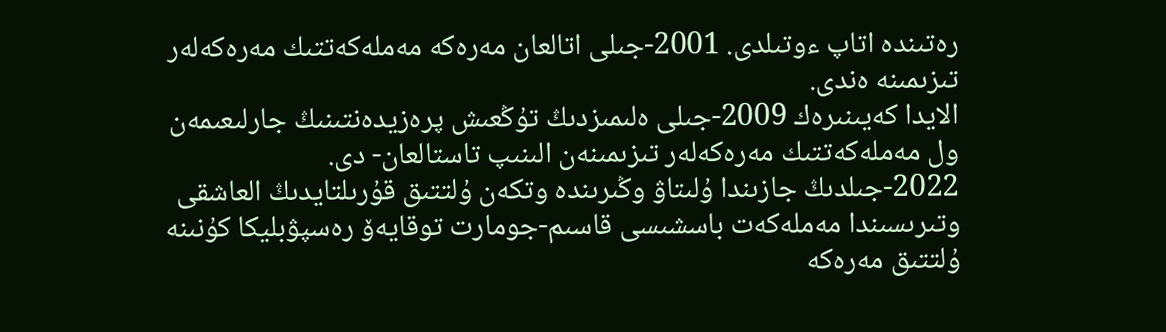رەتىندە اتاپ ءوتىلدى. 2001-جىلى اتالعان مەرەكە مەملەكەتتىك مەرەكەلەر تىزىمىنە ەندى.
الايدا كەيىنىرەك 2009-جىلى ەلىمىزدىڭ تۇڭعىش پرەزيدەنتىنىڭ جارلىعىمەن ول مەملەكەتتىك مەرەكەلەر تىزىمىنەن الىنىپ تاستالعان- دى.
2022-جىلدىڭ جازىندا ۇلىتاۋ وڭىرىندە وتكەن ۇلتتىق قۇرىلتايدىڭ العاشقى وتىرىسىندا مەملەكەت باسشىسى قاسىم-جومارت توقايەۆ رەسپۋبليكا كۇنىنە ۇلتتىق مەرەكە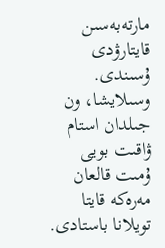مارتەبەسىن قايتارۋدى ۇسىندى. وسىلايشا، ون جىلدان استام ۋاقىت بويى ۇمىت قالعان مەرەكە قايتا تويلانا باستادى.